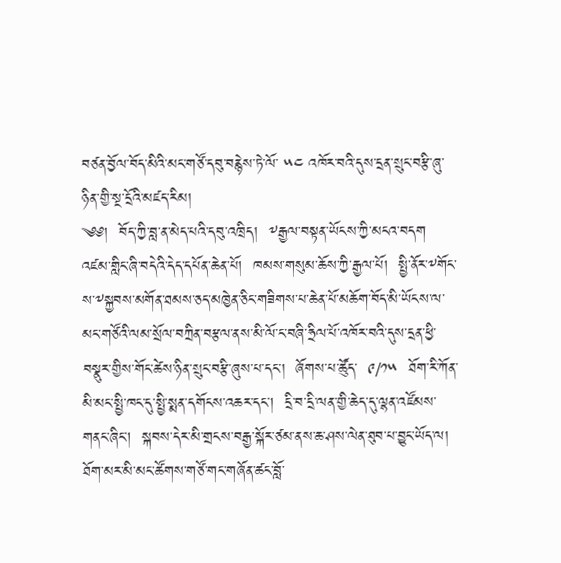བཙན་བྱོལ་བོད་མིའི་མང་གཙོ་དབུ་བརྙེས་ཏེ་ལོ་ ༥༤ འཁོར་བའི་དུས་དྲན་སྲུང་བརྩི་ཞུ་ཉིན་གྱི་སྔ་དྲོའི་མཛད་རིམ།
༄༅།  བོད་ཀྱི་བླ་ན་མེད་པའི་དབུ་འཁྲིད།  ༸རྒྱལ་བསྟན་ཡོངས་ཀྱི་མངའ་བདག  འཛམ་གླིང་ཞི་བདེའི་དེད་དཔོན་ཆེན་པོ།  ཁམས་གསུམ་ཆོས་ཀྱི་རྒྱལ་པོ།  སྤྱི་ནོར་༸གོང་ས་༸སྐྱབས་མགོན་ཐམས་ཅད་མཁྱེན་ཅིང་གཟིགས་པ་ཆེན་པོ་མཆོག་བོད་མི་ཡོངས་ལ་མང་གཙོའི་ལམ་སྲོལ་བཀྲིན་བརྩལ་ནས་མི་ལོ་ང་བཞི་ཧྲིལ་པོ་འཁོར་བའི་དུས་དྲན་ཕྱི་བསྣུར་གྱིས་གོང་ཚེས་ཉིན་སྲུང་བརྩི་ཞུས་པ་དང་།  ཞོགས་པ་ཚོུད་  ༩/༡༥  ཐོག་རི་ཀོན་མི་མང་སྤྱི་ཁང་དུ་སྤྱི་སྨན་དགོངས་འཆར་དང།  དྲི་བ་དྲི་ལན་གྱི་ཆེད་དུ་ལྷན་འཛོམས་གནང་ཞིང།  སྐབས་དེར་མི་གྲངས་བརྒྱ་སྐོར་ཙམ་ནས་ཆ་ཤས་ལེན་ཐུབ་པ་བྱུང་ཡོད་ལ།  ཐོག་མར་མི་མང་ཚོགས་གཙོ་གང་གཞོན་ཚང་བློ་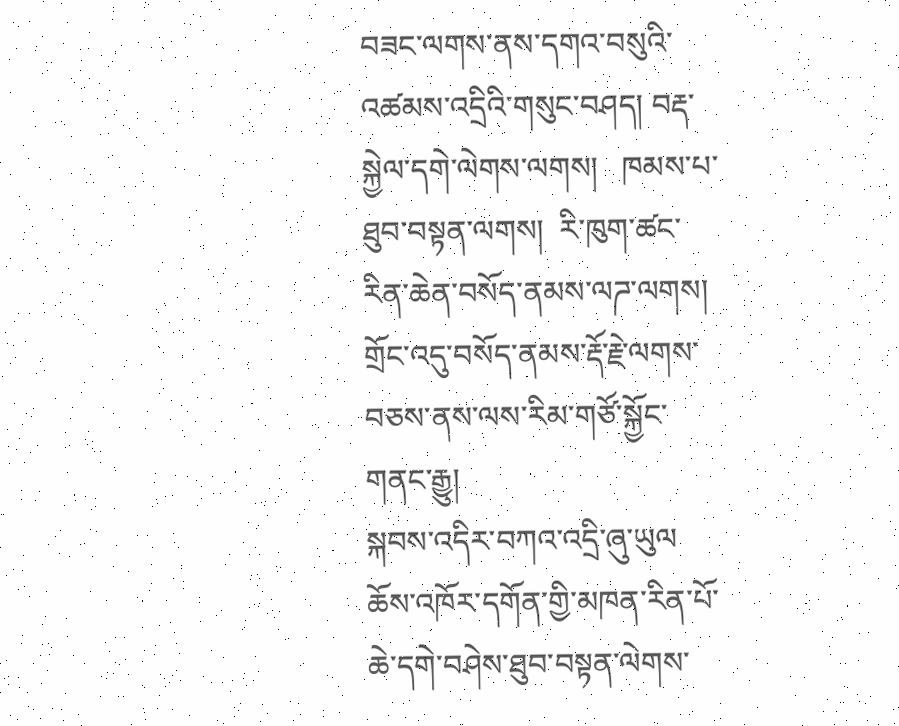བཟང་ལགས་ནས་དགའ་བསུའི་འཚམས་འདྲིའི་གསུང་བཤད། བརྡ་སྐྱེལ་དགེ་ལེགས་ལགས།   ཁམས་པ་ཐུབ་བསྟན་ལགས།  རི་ཁུག་ཚང་རིན་ཆེན་བསོད་ནམས་ལཌ་ལགས། གྲོང་འདུ་བསོད་ནམས་རྡོ་རྗེ་ལགས་བཅས་ནས་ལས་རིམ་གཙོ་སྐྱོང་གནང་རྒྱུ།
སྐབས་འདིར་བཀའ་འདྲི་ཞུ་ཡུལ
ཆོས་འཁོར་དགོན་གྱི་མཁན་རིན་པོ་ཆེ་དགེ་བཤེས་ཐུབ་བསྟན་ལེགས་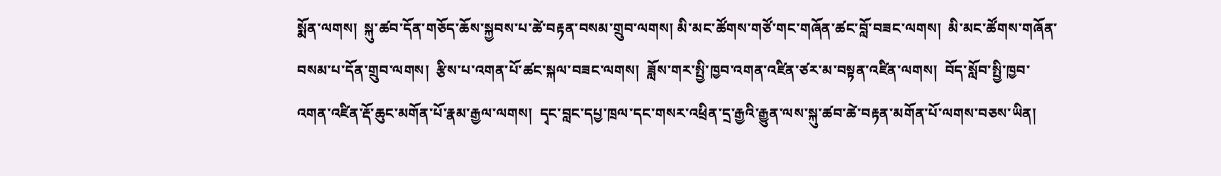སྨོན་ལགས།  སྐུ་ཚབ་དོན་གཅོད་ཆོས་སྐྱབས་པ་ཚེ་བརྟན་བསམ་གྲུབ་ལགས། མི་མང་ཚོགས་གཙོ་གང་གཞོན་ཚང་བློ་བཟང་ལགས།  མི་མང་ཚོགས་གཞོན་བསམ་པ་དོན་གྲུབ་ལགས།  རྩིས་པ་འགན་པོ་ཚང་སྐལ་བཟང་ལགས།  ཟློས་གར་སྤྱི་ཁྱབ་འགན་འཛིན་ཙར་མ་བསྟན་འཛིན་ལགས།  བོད་སློབ་སྤྱི་ཁྱབ་འགན་འཛིན་རྡོ་ཆུང་མགོན་པོ་རྣམ་རྒྱལ་ལགས།  དྭང་བླང་དཔྱ་ཁྲལ་དང་གསར་འཕྲིན་དྲ་རྒྱའི་རྒྱུན་ལས་སྐུ་ཚབ་ཚེ་བརྟན་མགོན་པོ་ལགས་བཅས་ཡིན།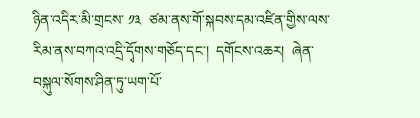ཉིན་འདིར་མི་གྲངས་ ༡༣  ཙམ་ནས་གོ་སྐབས་དམ་འཛིན་གྱིས་ལས་རིམ་ནས་བཀའ་འདྲི་དྭོགས་གཅོད་དང་།  དགོངས་འཆར།  ཞེན་བསྐུལ་སོགས་ཤིན་ཏུ་ཡག་པོ་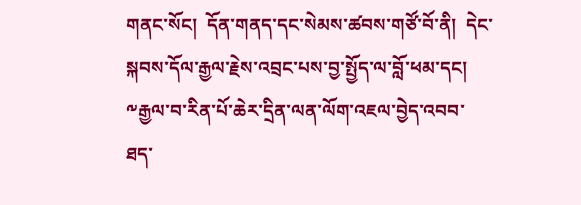གནང་སོང།  དོན་གནད་དང་སེམས་ཚབས་གཙོ་བོ་ནི།  དེང་སྐབས་དོལ་རྒྱལ་རྗེས་འབྲང་པས་བྱ་སྤྱོད་ལ་བློ་ཕམ་དང།  ༸རྒྱལ་བ་རིན་པོ་ཆེར་དྲིན་ལན་ལོག་འཇལ་བྱེད་འབབ་ཐད་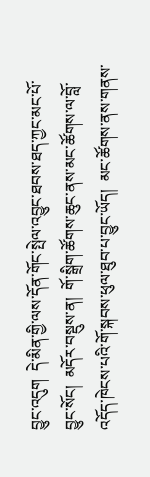བྱུང་འདུག  དེ་མིན་གྱི་ལས་དོན་གོང་སྤེལ་འབྱུང་ཐབས་ཐད་ཀྱང་མང་པོ་བྱུང་སོང།  མདོར་བསྡུས་ན།  གོ་སྒྲིག་ཚོགས་ཆུང་ནས་མང་ཚོགས་ལ་བློ་འདོད་ཁེངས་པའི་གོ་སྐབས་ཕུལ་ཐུབ་པ་བྱུང་ཡོད།  མང་ཚོགས་ནས་གནས་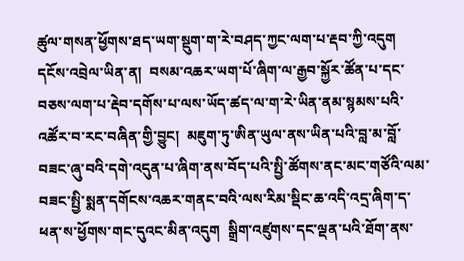ཚུལ་གསན་ཕྱོགས་ཐད་ཡག་སྡུག་ག་རེ་བཤད་ཀྱང་ལག་པ་རྡབ་ཀྱི་འདུག  དངོས་འབྲེལ་ཡིན་ན།  བསམ་འཆར་ཡག་པོ་ཞིག་ལ་རྒྱབ་སྐྱོར་ཚོན་པ་དང་བཅས་ལག་པ་རྡེབ་དགོས་པ་ལས་ཡོད་ཚད་ལ་ག་རེ་ཡིན་ནམ་སྙམས་པའི་འཚོར་བ་རང་བཞིན་གྱི་བྱུང།  མཇུག་ཏུ་ཨིན་ཡུལ་ནས་ཡིན་པའི་བླ་མ་བློ་བཟང་ཞུ་བའི་དགེ་འདུན་པ་ཞིག་ནས་བོད་པའི་སྤྱི་ཚོགས་ནང་མང་གཙོའི་ལམ་བཟང་སྤྱི་སྨན་དགོངས་འཆར་གནང་བའི་ལས་རིམ་སྡིང་ཆ་འདི་འདྲ་ཞིག་ད་ཕན་ས་ཕྱོགས་གང་དུའང་མིན་འདུག  སྒྲིག་འཛུགས་དང་ལྡན་པའི་ཐོག་ནས་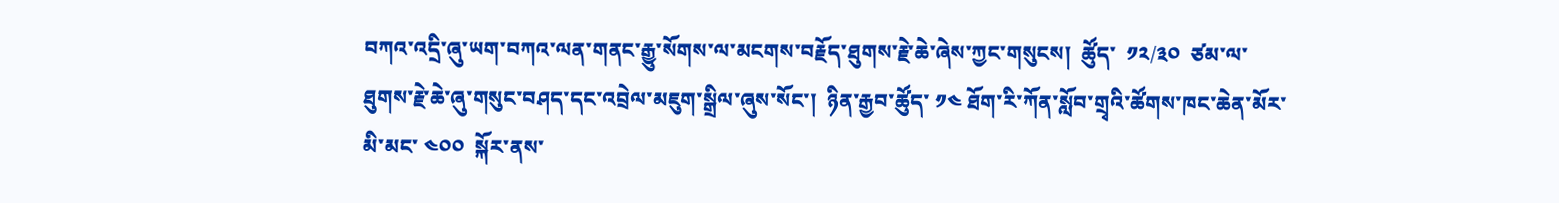བཀའ་འདྲི་ཞུ་ཡག་བཀའ་ལན་གནང་རྒྱུ་སོགས་ལ་མངགས་བརྗོད་ཐུགས་རྗེ་ཆེ་ཞེས་ཀྱང་གསུངས།  ཚོུད་  ༡༢/༣༠  ཙམ་ལ་ཐུགས་རྗེ་ཆེ་ཞུ་གསུང་བཤད་དང་འབྲེལ་མཇུག་སྒྲིལ་ཞུས་སོང་།  ཉིན་རྒྱབ་ཚོུད་ ༡༤ ཐོག་རི་ཀོན་སློབ་གྲྭའི་ཚོགས་ཁང་ཆེན་མོར་མི་མང་ ༤༠༠  སྐོར་ནས་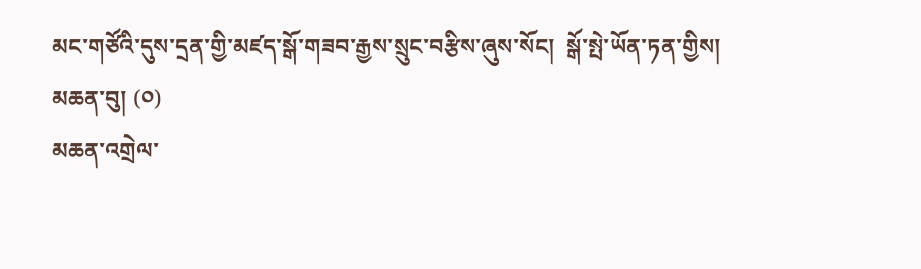མང་གཙོའི་དུས་དྲན་གྱི་མཛད་སྒོ་གཟབ་རྒྱས་སྲུང་བརྩིས་ཞུས་སོང།  སྒོ་སྤེ་ཡོན་ཏན་གྱིས།
མཆན་བུ། (༠)
མཆན་འགྲེལ་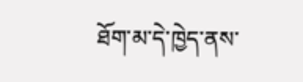ཐོག་མ་དེ་ཁྱེད་ནས་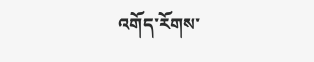འགོད་རོགས་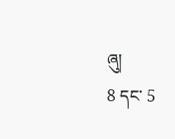ཞུ།
8 དང་ 5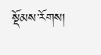སྡོམས་རོགས།